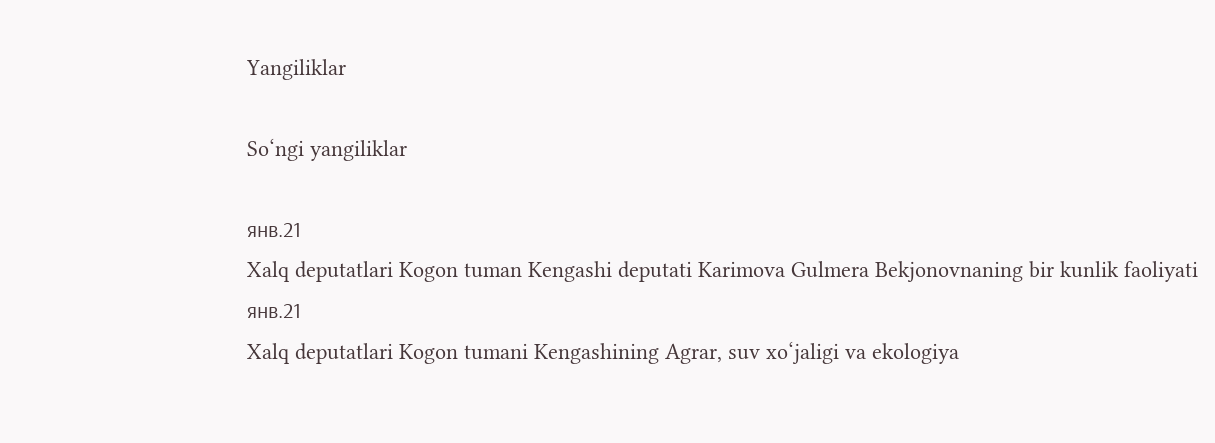Yangiliklar

So‘ngi yangiliklar

янв.21
Xalq deputatlari Kogon tuman Kengashi deputati Karimova Gulmera Bekjonovnaning bir kunlik faoliyati
янв.21
Xalq deputatlari Kogon tumani Kengashining Agrar, suv xo‘jaligi va ekologiya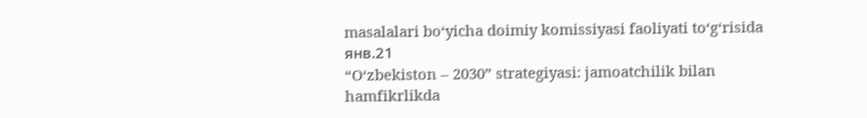masalalari bo‘yicha doimiy komissiyasi faoliyati to‘g‘risida
янв.21
“Oʻzbekiston – 2030” strategiyasi: jamoatchilik bilan hamfikrlikda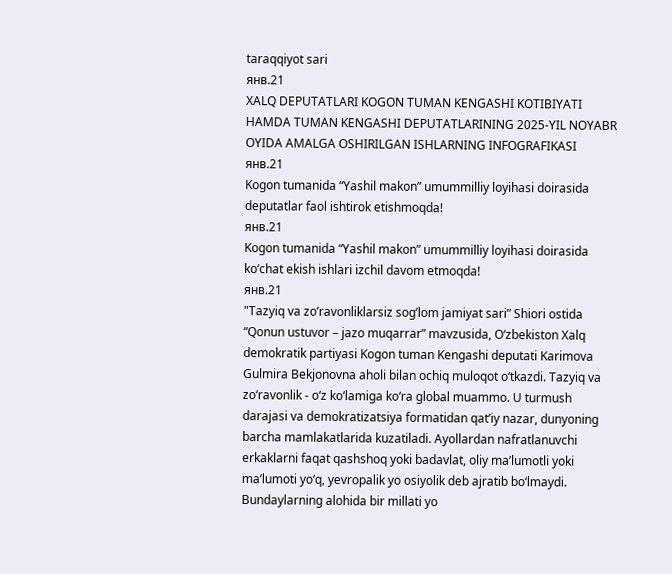taraqqiyot sari
янв.21
XALQ DEPUTATLARI KOGON TUMAN KENGASHI KOTIBIYATI HAMDA TUMAN KENGASHI DEPUTATLARINING 2025-YIL NOYABR OYIDA AMALGA OSHIRILGAN ISHLARNING INFOGRAFIKASI
янв.21
Kogon tumanida “Yashil makon” umummilliy loyihasi doirasida deputatlar faol ishtirok etishmoqda!
янв.21
Kogon tumanida “Yashil makon” umummilliy loyihasi doirasida ko‘chat ekish ishlari izchil davom etmoqda!
янв.21
"Tazyiq va zo’ravonliklarsiz sog’lom jamiyat sari” Shiori ostida “Qonun ustuvor – jazo muqarrar” mavzusida, O‘zbekiston Xalq demokratik partiyasi Kogon tuman Kengashi deputati Karimova Gulmira Bekjonovna aholi bilan ochiq muloqot o‘tkazdi. Tazyiq va zo‘ravonlik - o‘z ko‘lamiga ko‘ra global muammo. U turmush darajasi va demokratizatsiya formatidan qat’iy nazar, dunyoning barcha mamlakatlarida kuzatiladi. Ayollardan nafratlanuvchi erkaklarni faqat qashshoq yoki badavlat, oliy ma’lumotli yoki ma’lumoti yo‘q, yevropalik yo osiyolik deb ajratib bo‘lmaydi. Bundaylarning alohida bir millati yo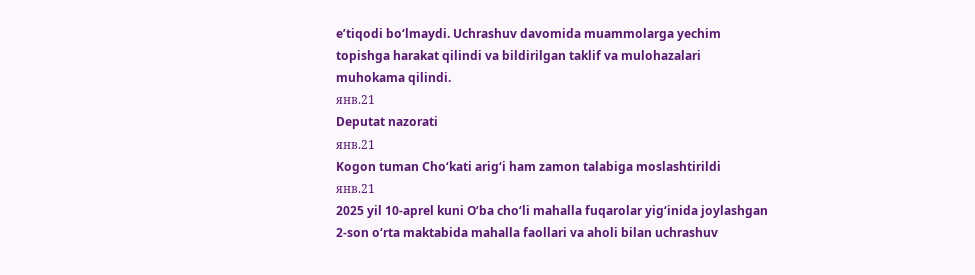e’tiqodi bo‘lmaydi. Uchrashuv davomida muammolarga yechim topishga harakat qilindi va bildirilgan taklif va mulohazalari muhokama qilindi.
янв.21
Deputat nazorati
янв.21
Kogon tuman Cho‘kati arig‘i ham zamon talabiga moslashtirildi
янв.21
2025 yil 10-aprel kuni O‘ba cho‘li mahalla fuqarolar yig‘inida joylashgan 2-son o‘rta maktabida mahalla faollari va aholi bilan uchrashuv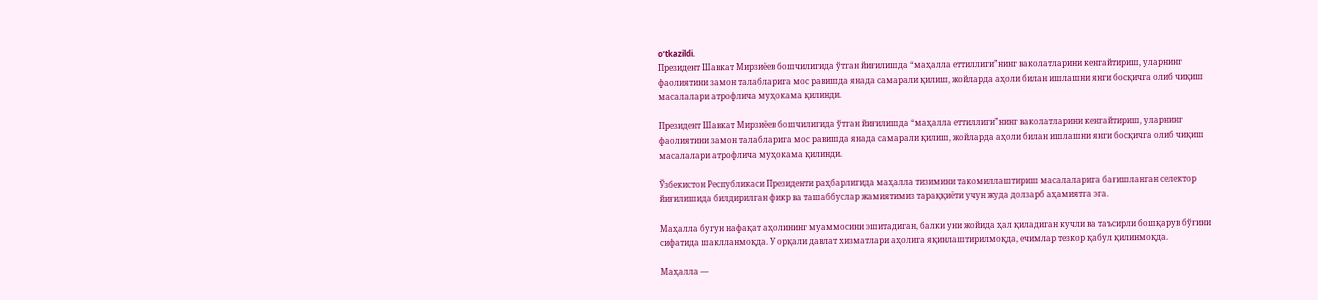o‘tkazildi.
Президент Шавкат Мирзиёев бошчилигида ўтган йиғилишда “маҳалла еттиллиги”нинг ваколатларини кенгайтириш, уларнинг фаолиятини замон талабларига мос равишда янада самарали қилиш, жойларда аҳоли билан ишлашни янги босқичга олиб чиқиш масалалари атрофлича муҳокама қилинди.

Президент Шавкат Мирзиёев бошчилигида ўтган йиғилишда “маҳалла еттиллиги”нинг ваколатларини кенгайтириш, уларнинг фаолиятини замон талабларига мос равишда янада самарали қилиш, жойларда аҳоли билан ишлашни янги босқичга олиб чиқиш масалалари атрофлича муҳокама қилинди.

Ўзбекистон Республикаси Президенти раҳбарлигида маҳалла тизимини такомиллаштириш масалаларига бағишланган селектор йиғилишида билдирилган фикр ва ташаббуслар жамиятимиз тараққиёти учун жуда долзарб аҳамиятга эга.

Маҳалла бугун нафақат аҳолининг муаммосини эшитадиган, балки уни жойида ҳал қиладиган кучли ва таъсирли бошқарув бўғини сифатида шаклланмоқда. У орқали давлат хизматлари аҳолига яқинлаштирилмоқда, ечимлар тезкор қабул қилинмоқда.

Маҳалла —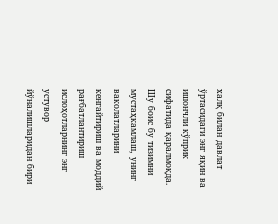халқ билан давлат ўртасидаги энг яқин ва ишончли кўприк сифатида қаралмоқда. Шу боис бу тизимни мустаҳкамлаш, унинг ваколатларини кенгайтириш ва моддий рағбатлантириш ислоҳотларнинг энг устувор йўналишларидан бири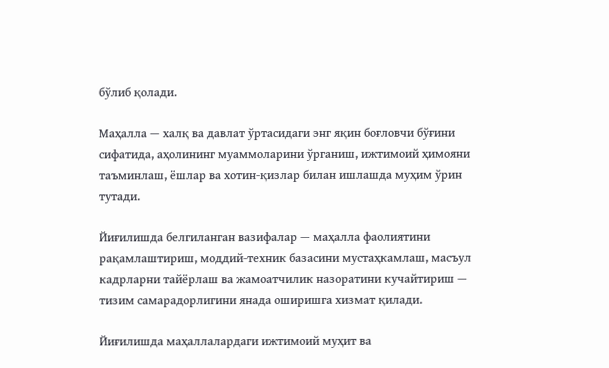бўлиб қолади.

Маҳалла — халқ ва давлат ўртасидаги энг яқин боғловчи бўғини сифатида, аҳолининг муаммоларини ўрганиш, ижтимоий ҳимояни таъминлаш, ёшлар ва хотин-қизлар билан ишлашда муҳим ўрин тутади.

Йиғилишда белгиланган вазифалар — маҳалла фаолиятини рақамлаштириш, моддий-техник базасини мустаҳкамлаш, масъул кадрларни тайёрлаш ва жамоатчилик назоратини кучайтириш — тизим самарадорлигини янада оширишга хизмат қилади.

Йиғилишда маҳаллалардаги ижтимоий муҳит ва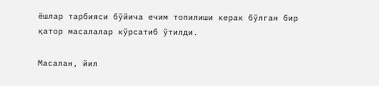ёшлар тарбияси бўйича ечим топилиши керак бўлган бир қатор масалалар кўрсатиб ўтилди.

Масалан, йил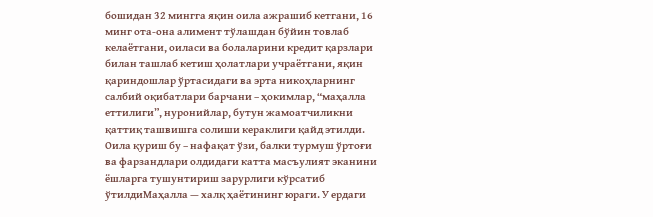бошидан 32 мингга яқин оила ажрашиб кетгани, 16 минг ота-она алимент тўлашдан бўйин товлаб келаётгани, оиласи ва болаларини кредит қарзлари билан ташлаб кетиш ҳолатлари учраётгани, яқин қариндошлар ўртасидаги ва эрта никоҳларнинг салбий оқибатлари барчани – ҳокимлар, “маҳалла еттилиги”, нуронийлар, бутун жамоатчиликни қаттиқ ташвишга солиши кераклиги қайд этилди. Оила қуриш бу – нафақат ўзи, балки турмуш ўртоғи ва фарзандлари олдидаги катта масъулият эканини ёшларга тушунтириш зарурлиги кўрсатиб ўтилдиМаҳалла — халқ ҳаётининг юраги. У ердаги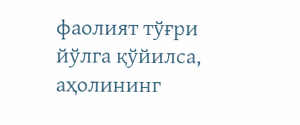фаолият тўғри йўлга қўйилса, аҳолининг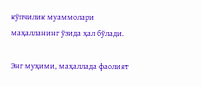кўпчилик муаммолари маҳалланинг ўзида ҳал бўлади.

Энг муҳими, маҳаллада фаолият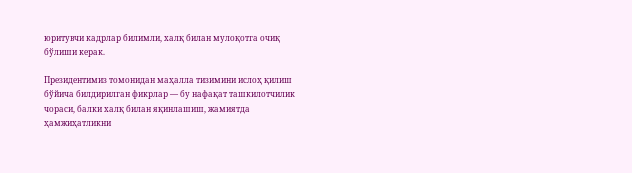юритувчи кадрлар билимли, халқ билан мулоқотга очиқ бўлиши керак.

Президентимиз томонидан маҳалла тизимини ислоҳ қилиш бўйича билдирилган фикрлар — бу нафақат ташкилотчилик чораси, балки халқ билан яқинлашиш, жамиятда ҳамжиҳатликни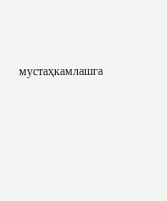мустаҳкамлашга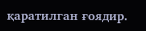қаратилган ғоядир.